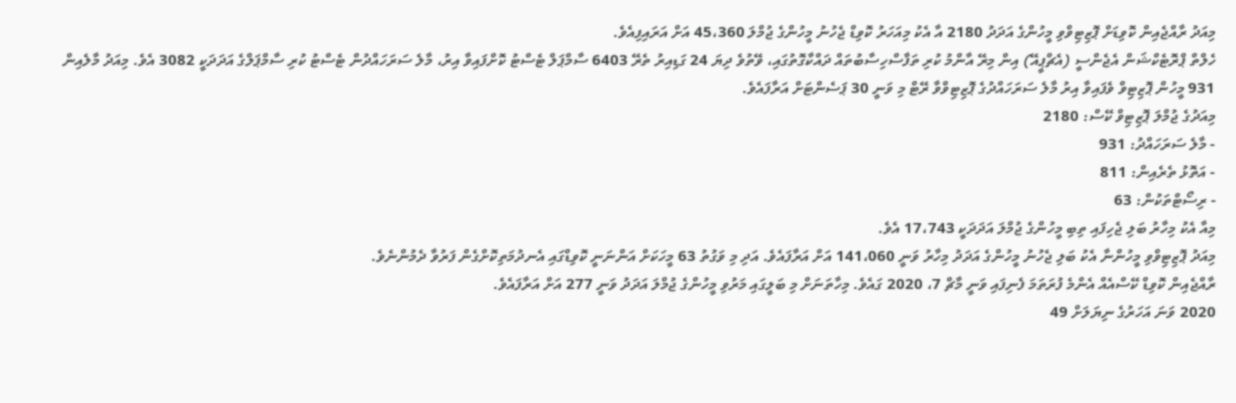މިއަދު ރާއްޖެއިން ކޮވިޑަށް ޕޮޒިޓިވްވި މީހުންގެ އަދަދު 2180 އާ އެކު މިއަހަރު ކޮވިޑް ޖެހުނު މީހުންގެ ޖުމްލަ 45،360 އަށް އަރައިފިއެވެ.
ހެލްތް ޕްރޮޓެކްޝަން އެޖެންސީ (އެޗްޕީއޭ) އިން މިރޭ އާންމު ކުރި ތަފާސްހިސާބުތައް ދައްކާގޮތުގައި، ވޭތުވެ ދިޔަ 24 ގަޑިއިރު ތެރޭ 6403 ސާމްޕަލް ޓެސްޓު ކޮށްފައިވާ އިރު، މާލެ ސަރަހައްދުން ޓެސްޓު ކުރި ސާމްޕަލްގެ އަދަދަކީ 3082 އެވެ. މިއަދު މާލެއިން 931 މީހުން ޕޮޒިޓިވް ވެފައިވާ އިރު މާލެ ސަރަހައްދުގެ ޕޮޒިޓިވްވާ ރޭޓް މި ވަނީ 30 ޕަސެންޓަށް އަރާފައެވެ.
މިއަދުގެ ޖުމްލަ ޕޮޒިޓިވް ކޭސް: 2180
- މާލެ ސަރަހައްދު: 931
- އަތޮޅު ތެރެއިން: 811
- ރިސޯޓްތަކުން: 63
މިއާ އެކު މިހާރު ބަލި ޖެހިފައި ތިބި މީހުންގެ ޖުމްލަ އަދަދަކީ 17،743 އެވެ.
މިއަދު ޕޮޒިޓިވްވި މީހުންނާ އެކު ބަލި ޖެހުނު މީހުންގެ އަދަދު މިހާރު ވަނީ 141،060 އަށް އަރާފައެވެ. އަދި މި ވަގުތު 63 މީހަކަށް އަންނަނީ ކޮވިޑްގައި އެނދުމަތިކޮށްގެން ފަރުވާ ދެމުންނެވެ.
ރާއްޖެއިން ކޮވިޑް ކޭސްއެއް އެންމެ ފުރަތަމަ ފެނިފައި ވަނީ މާޗް 7، 2020 ގައެވެ. މިހާތަނަށް މި ބަލީގައި މަރުވި މީހުންގެ ޖުމްލަ އަދަދު ވަނީ 277 އަށް އަރާފައެވެ.
2020 ވަނަ އަހަރުގެ ނިޔަލަށް 49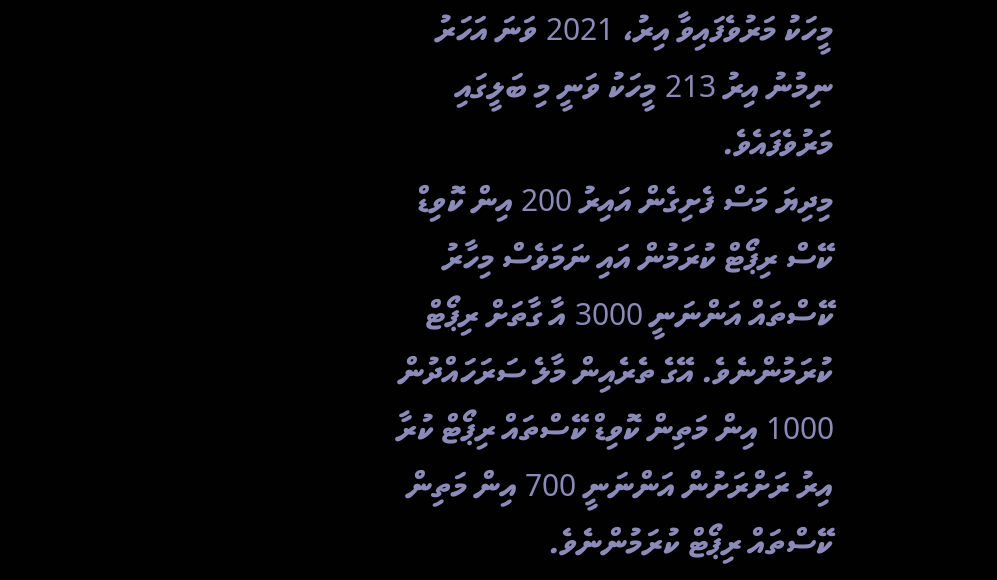މީހަކު މަރުވެފައިވާ އިރު، 2021 ވަނަ އަހަރު ނިމުނު އިރު 213 މީހަކު ވަނީ މި ބަލީގައި މަރުވެފައެވެ.
މިދިޔަ މަސް ފެށިގެން އައިރު 200 އިން ކޮވިޑް ކޭސް ރިޕޯޓް ކުރަމުން އައި ނަމަވެސް މިހާރު ކޭސްތައް އަންނަނީ 3000 އާ ގާތަށް ރިޕޯޓް ކުރަމުންނެވެ. އޭގެ ތެރެއިން މާލެ ސަރަހައްދުން 1000 އިން މަތިން ކޮވިޑް ކޭސްތައް ރިޕޯޓް ކުރާ އިރު ރަށްރަށުން އަންނަނީ 700 އިން މަތިން ކޭސްތައް ރިޕޯޓް ކުރަމުންނެވެ.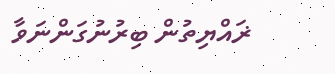ޜައްޔިތުން ބިރުނުގަންނަވާ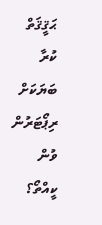ޙަޤީޤަތް ކުރާ ބަޔަކަށް ރިޕޯޓަރުން ވުން ކީއްތޯ؟